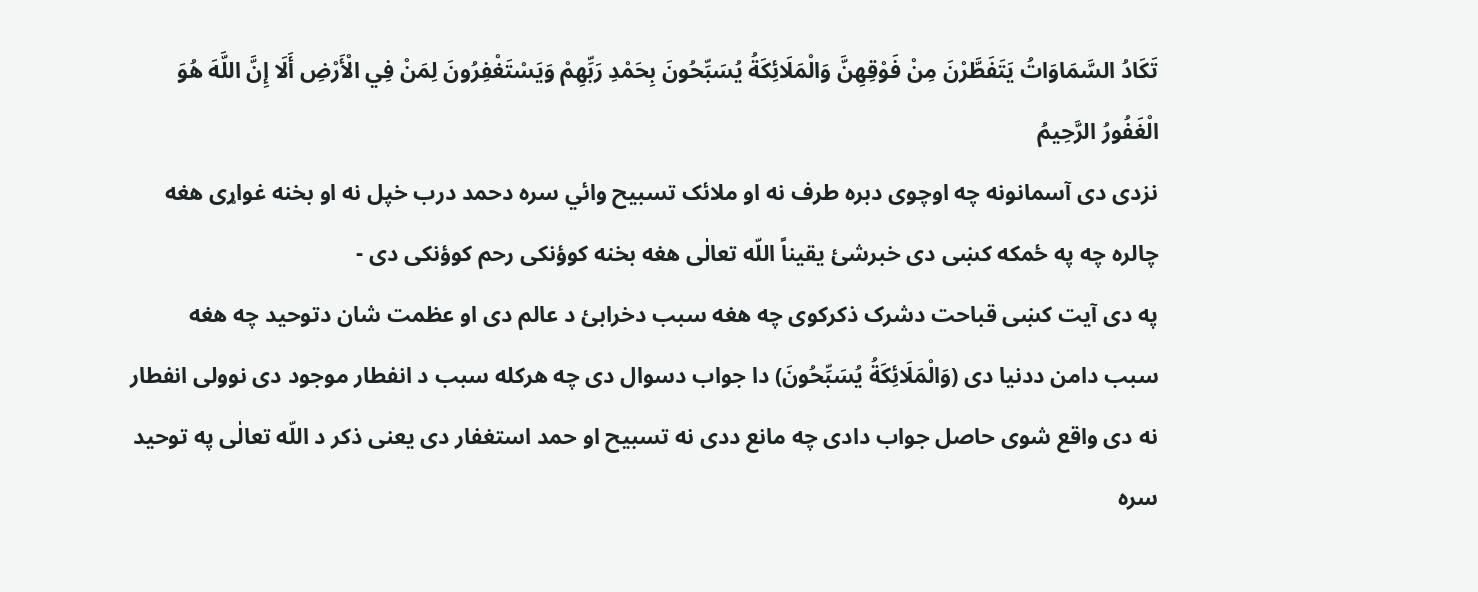تَكَادُ السَّمَاوَاتُ يَتَفَطَّرْنَ مِنْ فَوْقِهِنَّ وَالْمَلَائِكَةُ يُسَبِّحُونَ بِحَمْدِ رَبِّهِمْ وَيَسْتَغْفِرُونَ لِمَنْ فِي الْأَرْضِ أَلَا إِنَّ اللَّهَ هُوَ الْغَفُورُ الرَّحِيمُ
نزدی دی آسمانونه چه اوچوی دبره طرف نه او ملائک تسبیح وائي سره دحمد درب خپل نه او بخنه غواړی هغه چالره چه په ځمکه کښی دی خبرشئ یقیناً اللّه تعالٰی هغه بخنه کوؤنکی رحم کوؤنکی دی -
په دی آیت کښی قباحت دشرک ذکرکوی چه هغه سبب دخرابئ د عالم دی او عظمت شان دتوحید چه هغه سبب دامن ددنیا دی (وَالْمَلَائِكَةُ يُسَبِّحُونَ) دا جواب دسوال دی چه هرکله سبب د انفطار موجود دی نوولی انفطار نه دی واقع شوی حاصل جواب دادی چه مانع ددی نه تسبیح او حمد استغفار دی یعنی ذکر د اللّه تعالٰی په توحید سره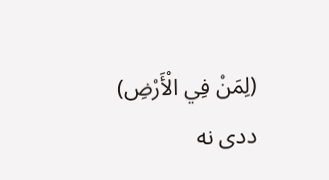(لِمَنْ فِي الْأَرْضِ) ددی نه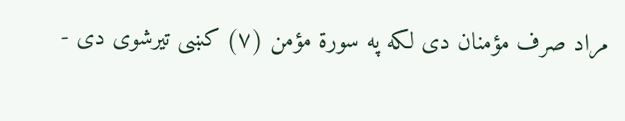مراد صرف مؤمنان دی لکه په سورة مؤمن (۷) کښی تیرشوی دی -